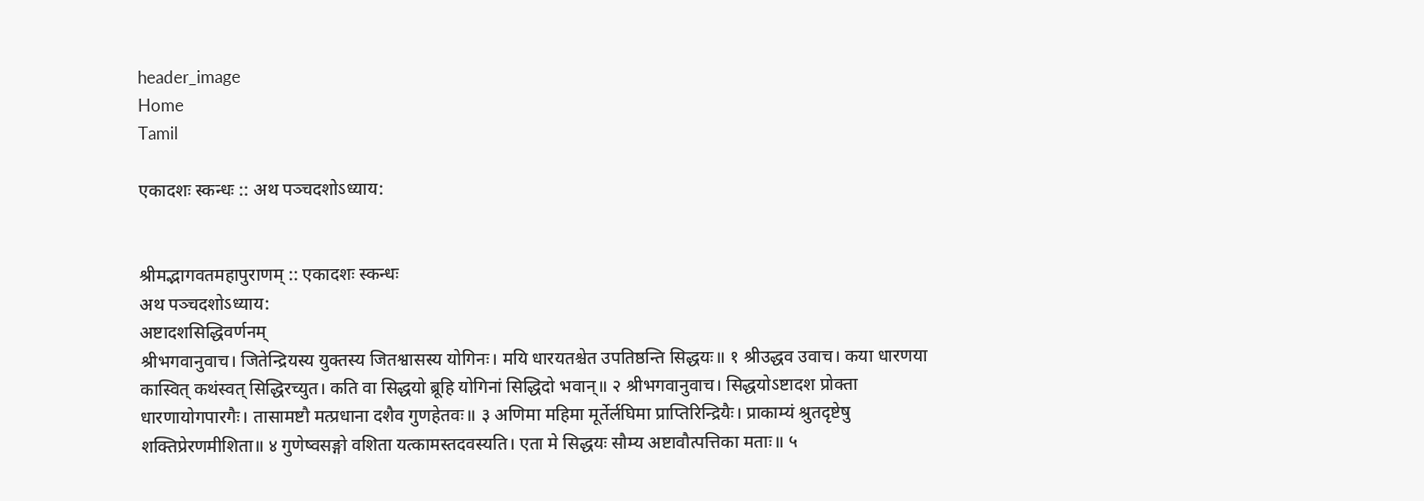header_image
Home
Tamil

एकादशः स्कन्धः :: अथ पञ्चदशोऽध्याय:


श्रीमद्भागवतमहापुराणम् :: एकादशः स्कन्धः
अथ पञ्चदशोऽध्याय:
अष्टादशसिद्धिवर्णनम्
श्रीभगवानुवाच। जितेन्द्रियस्य युक्तस्य जितश्वासस्य योगिनः। मयि धारयतश्चेत उपतिष्ठन्ति सिद्धयः॥ १ श्रीउद्धव उवाच। कया धारणया कास्वित् कथंस्वत् सिद्धिरच्युत। कति वा सिद्धयो ब्रूहि योगिनां सिद्धिदो भवान्॥ २ श्रीभगवानुवाच। सिद्धयोऽष्टादश प्रोक्ता धारणायोगपारगैः। तासामष्टौ मत्प्रधाना दशैव गुणहेतवः॥ ३ अणिमा महिमा मूर्तेर्लघिमा प्राप्तिरिन्द्रियैः। प्राकाम्यं श्रुतदृष्टेषु शक्तिप्रेरणमीशिता॥ ४ गुणेष्वसङ्गो वशिता यत्कामस्तदवस्यति। एता मे सिद्धयः सौम्य अष्टावौत्पत्तिका मताः॥ ५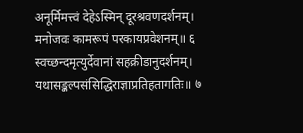अनूर्मिमत्त्वं देहेऽस्मिन् दूरश्रवणदर्शनम्। मनोजवः कामरूपं परकायप्रवेशनम्॥ ६ स्वच्छन्दमृत्युर्देवानां सहक्रीडानुदर्शनम्। यथासङ्कल्पसंसिद्धिराज्ञाप्रतिहतागतिः॥ ७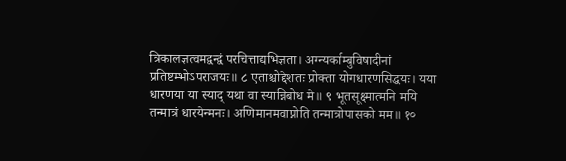त्रिकालज्ञत्वमद्वन्द्वं परचित्ताद्यभिज्ञता। अग्न्यर्काम्बुविषादीनां प्रतिष्टम्भोऽपराजयः॥ ८ एताश्चोद्देशतः प्रोक्ता योगधारणसिद्धयः। यया धारणया या स्याद् यथा वा स्यान्निबोध मे॥ ९ भूतसूक्ष्मात्मनि मयि तन्मात्रं धारयेन्मनः। अणिमानमवाप्नोति तन्मात्रोपासको मम॥ १०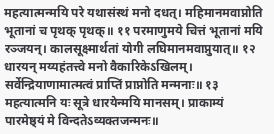महत्यात्मन्मयि परे यथासंस्थं मनो दधत्। महिमानमवाप्नोति भूतानां च पृथक् पृथक्॥ ११ परमाणुमये चित्तं भूतानां मयि रञ्जयन्। कालसूक्ष्मार्थतां योगी लघिमानमवाप्नुयात्॥ १२ धारयन् मय्यहंतत्त्वे मनो वैकारिकेऽखिलम्। सर्वेन्द्रियाणामात्मत्वं प्राप्तिं प्राप्नोति मन्मनाः॥ १३ महत्यात्मनि यः सूत्रे धारयेन्मयि मानसम्। प्राकाम्यं पारमेष्ठ्यं मे विन्दतेऽव्यक्तजन्मनः॥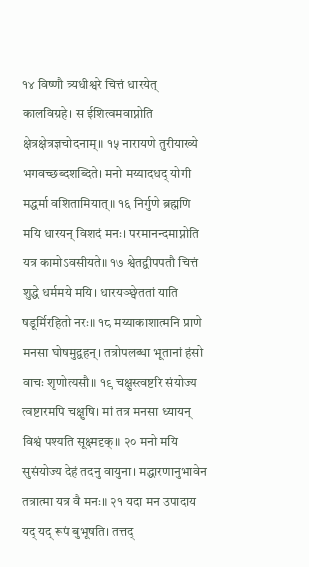१४ विष्णौ त्र्यधीश्वरे चित्तं धारयेत् कालविग्रहे। स ईशित्वमवाप्नोति क्षेत्रक्षेत्रज्ञचोदनाम्॥ १५ नारायणे तुरीयाख्ये भगवच्छब्दशब्दिते। मनो मय्यादधद् योगी मद्धर्मा वशितामियात्॥ १६ निर्गुणे ब्रह्मणि मयि धारयन् विशदं मनः। परमानन्दमाप्नोति यत्र कामोऽवसीयते॥ १७ श्वेतद्वीपपतौ चित्तं शुद्धे धर्ममये मयि। धारयञ्छ्वेततां याति षडूर्मिरहितो नरः॥ १८ मय्याकाशात्मनि प्राणे मनसा घोषमुद्वहन्। तत्रोपलब्धा भूतानां हंसो वाचः शृणोत्यसौ॥ १९ चक्षुस्त्वष्टरि संयोज्य त्वष्टारमपि चक्षुषि। मां तत्र मनसा ध्यायन् विश्वं पश्यति सूक्ष्मदृक्॥ २० मनो मयि सुसंयोज्य देहं तदनु वायुना। मद्धारणानुभावेन तत्रात्मा यत्र वै मनः॥ २१ यदा मन उपादाय यद् यद् रूपं बुभूषति। तत्तद्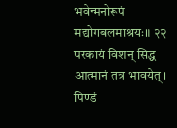भवेन्मनोरूपं मद्योगबलमाश्रयः॥ २२ परकायं विशन् सिद्ध आत्मानं तत्र भावयेत्। पिण्डं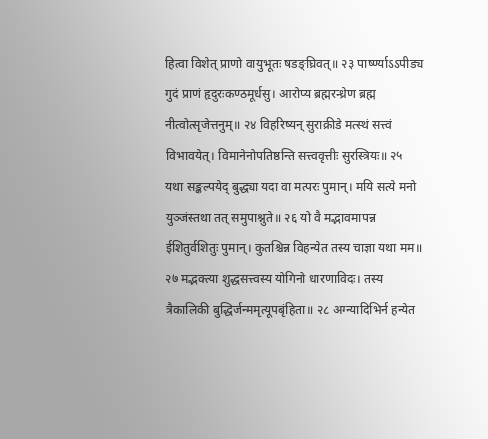हित्वा विशेत् प्राणो वायुभूतः षडङ्घ्रिवत्॥ २३ पार्ष्ण्याऽऽपीड्य गुदं प्राणं हृदुरःकण्ठमूर्धसु। आरोप्य ब्रह्मरन्ध्रेण ब्रह्म नीत्वोत्सृजेत्तनुम्॥ २४ विहरिष्यन् सुराक्रीडे मत्स्थं सत्त्वं विभावयेत्। विमानेनोपतिष्ठन्ति सत्त्ववृत्तीः सुरस्त्रियः॥ २५ यथा सङ्कल्पयेद् बुद्ध्या यदा वा मत्परः पुमान्। मयि सत्ये मनो युञ्जंस्तथा तत् समुपाश्नुते॥ २६ यो वै मद्भावमापन्न ईशितुर्वशितुः पुमान्। कुतश्चिन्न विहन्येत तस्य चाज्ञा यथा मम॥ २७ मद्भक्त्या शुद्धसत्त्वस्य योगिनो धारणाविदः। तस्य त्रैकालिकी बुद्धिर्जन्ममृत्यूपबृंहिता॥ २८ अग्न्यादिभिर्न हन्येत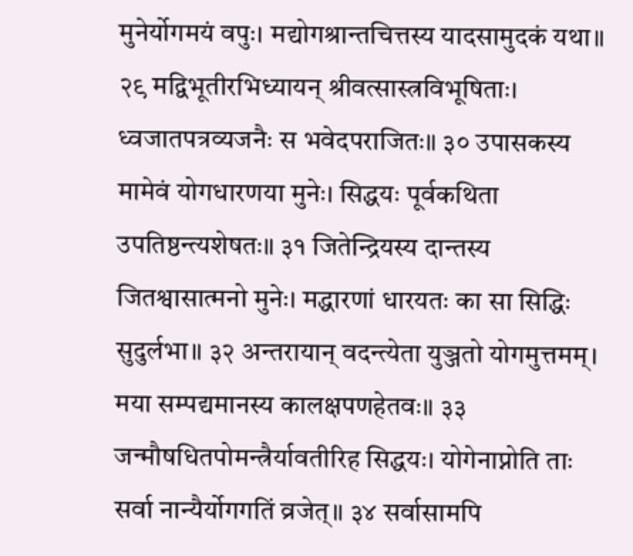मुनेर्योगमयं वपुः। मद्योगश्रान्तचित्तस्य यादसामुदकं यथा॥ २९ मद्विभूतीरभिध्यायन् श्रीवत्सास्त्रविभूषिताः। ध्वजातपत्रव्यजनैः स भवेदपराजितः॥ ३० उपासकस्य मामेवं योगधारणया मुनेः। सिद्धयः पूर्वकथिता उपतिष्ठन्त्यशेषतः॥ ३१ जितेन्द्रियस्य दान्तस्य जितश्वासात्मनो मुनेः। मद्धारणां धारयतः का सा सिद्धिः सुदुर्लभा॥ ३२ अन्तरायान् वदन्त्येता युञ्जतो योगमुत्तमम्। मया सम्पद्यमानस्य कालक्षपणहेतवः॥ ३३ जन्मौषधितपोमन्त्रैर्यावतीरिह सिद्धयः। योगेनाप्नोति ताः सर्वा नान्यैर्योगगतिं व्रजेत्॥ ३४ सर्वासामपि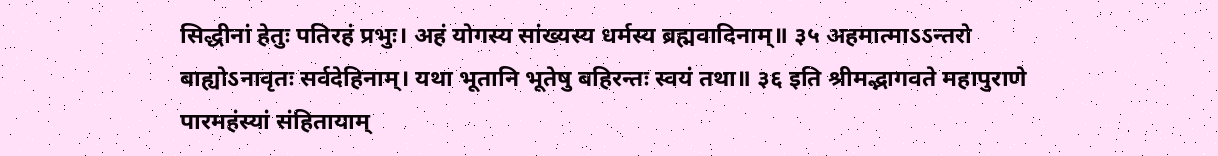सिद्धीनां हेतुः पतिरहं प्रभुः। अहं योगस्य सांख्यस्य धर्मस्य ब्रह्मवादिनाम्॥ ३५ अहमात्माऽऽन्तरो बाह्योऽनावृतः सर्वदेहिनाम्। यथा भूतानि भूतेषु बहिरन्तः स्वयं तथा॥ ३६ इति श्रीमद्भागवते महापुराणे पारमहंस्यां संहितायाम्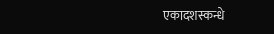एकादशस्कन्धे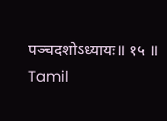पञ्चदशोऽध्यायः॥ १५ ॥
Tamil